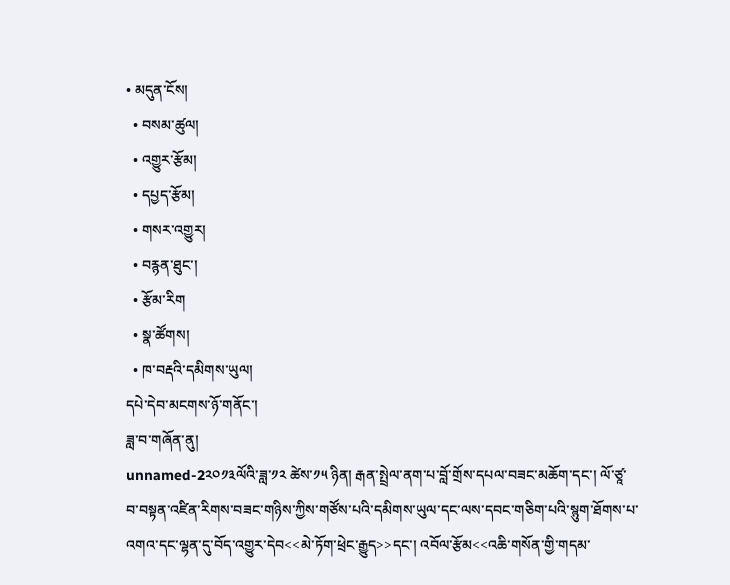• མདུན་ངོས།
  • བསམ་ཚུལ།
  • འགྱུར་རྩོམ།
  • དཔྱད་རྩོམ།
  • གསར་འགྱུར།
  • བརྙན་ཐུང་།
  • རྩོམ་རིག
  • སྣ་ཚོགས།
  • ཁ་བརྡའི་དམིགས་ཡུལ།
དཔེ་དེབ་མངགས་ཉོ་གནོང་།
ཟླ་བ་གཞོན་ནུ།
unnamed-2༢༠༡༣ལོའི་ཟླ་༡༢ ཚེས་༡༥ ཉིན། རྒན་སྤྲེལ་ནག་པ་བློ་གྲོས་དཔལ་བཟང་མཆོག་དང་། ལོ་ཙཱ་བ་བསྟན་འཛིན་རིགས་བཟང་གཉིས་ཀྱིས་གཙོས་པའི་དམིགས་ཡུལ་དང་ལས་དབང་གཅིག་པའི་སྙུག་ཐོགས་པ་འགའ་དང་ལྷན་དུ་བོད་འགྱུར་དེབ<<མེ་ཏོག་ཕྲེང་རྒྱུད>>དང་། འབོལ་རྩོམ<<འཆི་གསོན་གྱི་གདམ་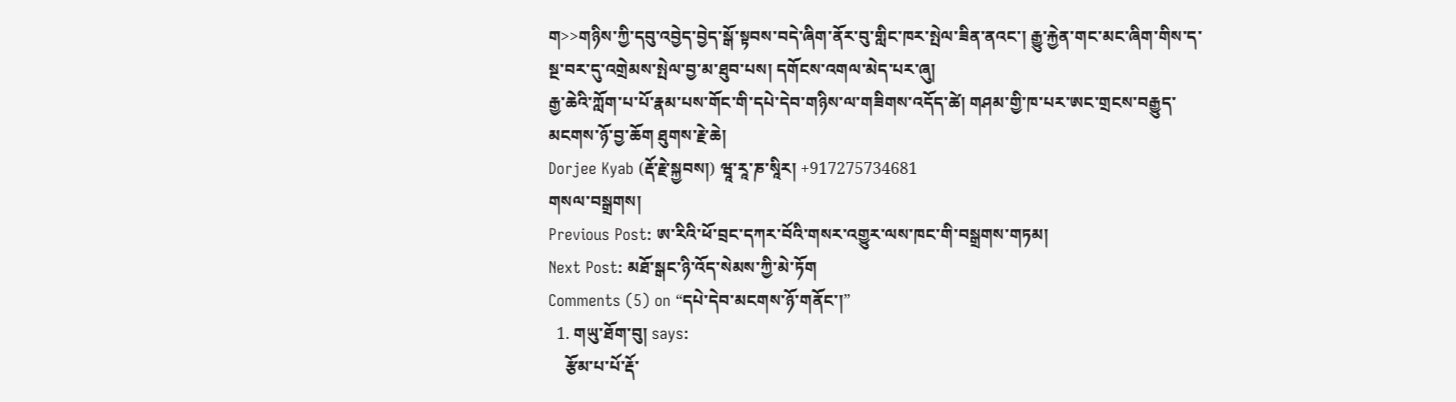ག>>གཉིས་ཀྱི་དབུ་འབྱེད་བྱེད་སྒོ་སྟབས་བདེ་ཞིག་ནོར་བུ་གླིང་ཁར་སྤེལ་ཟིན་ནའང་། རྒྱུ་རྐྱེན་གང་མང་ཞིག་གིས་ད་སྔ་བར་དུ་འགྲེམས་སྤེལ་བྱ་མ་ཐུབ་པས། དགོངས་འགལ་མེད་པར་ཞུ།
རྒྱ་ཆེའི་ཀློག་པ་པོ་རྣམ་པས་གོང་གི་དཔེ་དེབ་གཉིས་ལ་གཟིགས་འདོད་ཚེ། གཤམ་གྱི་ཁ་པར་ཨང་གྲངས་བརྒྱུད་མངགས་ཉོ་བྱ་ཆོག ཐུགས་རྗེ་ཆེ།
Dorjee Kyab (རྡོ་རྗེ་སྐྱབས།) ཝཱ་རཱ་ཎ་སཱིར། +917275734681
གསལ་བསྒྲགས།
Previous Post: ཨ་རིའི་ཕོ་བྲང་དཀར་བོའི་གསར་འགྱུར་ལས་ཁང་གི་བསྒྲགས་གཏམ།
Next Post: མཐོ་སྒང་ཉི་འོད་སེམས་ཀྱི་མེ་ཏོག
Comments (5) on “དཔེ་དེབ་མངགས་ཉོ་གནོང་།”
  1. གཡུ་ཐོག་བུ། says:
    རྩོམ་པ་པོ་རྡོ་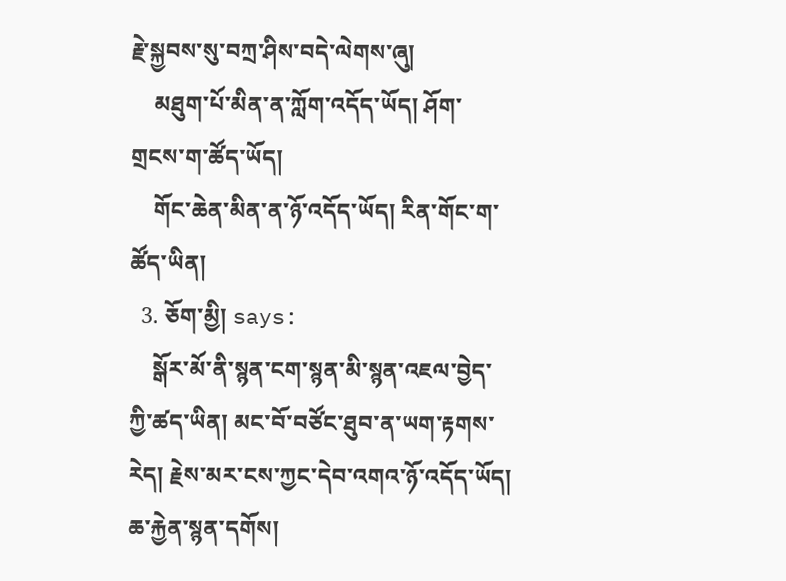རྗེ་སྐྱབས་སུ་བཀྲ་ཤིས་བདེ་ལེགས་ཞུ།
    མཐུག་པོ་མིན་ན་ཀློག་འདོད་ཡོད། ཤོག་གྲངས་ག་ཚོད་ཡོད།
    གོང་ཆེན་མིན་ན་ཉོ་འདོད་ཡོད། རིན་གོང་ག་ཚོད་ཡིན།
  3. ཅོག་མྱི། says:
    སྒོར་མོ་ནི་སྙན་ངག་སྙན་མི་སྙན་འཇལ་བྱེད་ཀྱི་ཚད་ཡིན། མང་བོ་བཙོང་ཐུབ་ན་ཡག་རྟགས་རེད། རྗེས་མར་ངས་ཀྱང་དེབ་འགའ་ཉོ་འདོད་ཡོད། ཆ་རྐྱེན་སྙན་དགོས།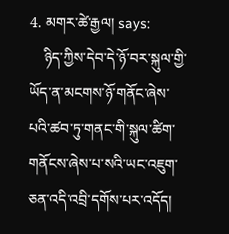4. མགར་ཚེ་རྒྱལ། says:
    ཉིད་ཀྱིས་དེབ་དེ་ཉོ་བར་སྐུལ་གྱི་ཡོད་ན་མངགས་ཉོ་གནོང་ཞེས་པའི་ཚབ་ཏུ་གནང་གི་སྐུལ་ཚིག་གནོངས་ཞེས་པ་སའི་ཡང་འཇུག་ཅན་འདི་འབྲི་དགོས་པར་འདོད།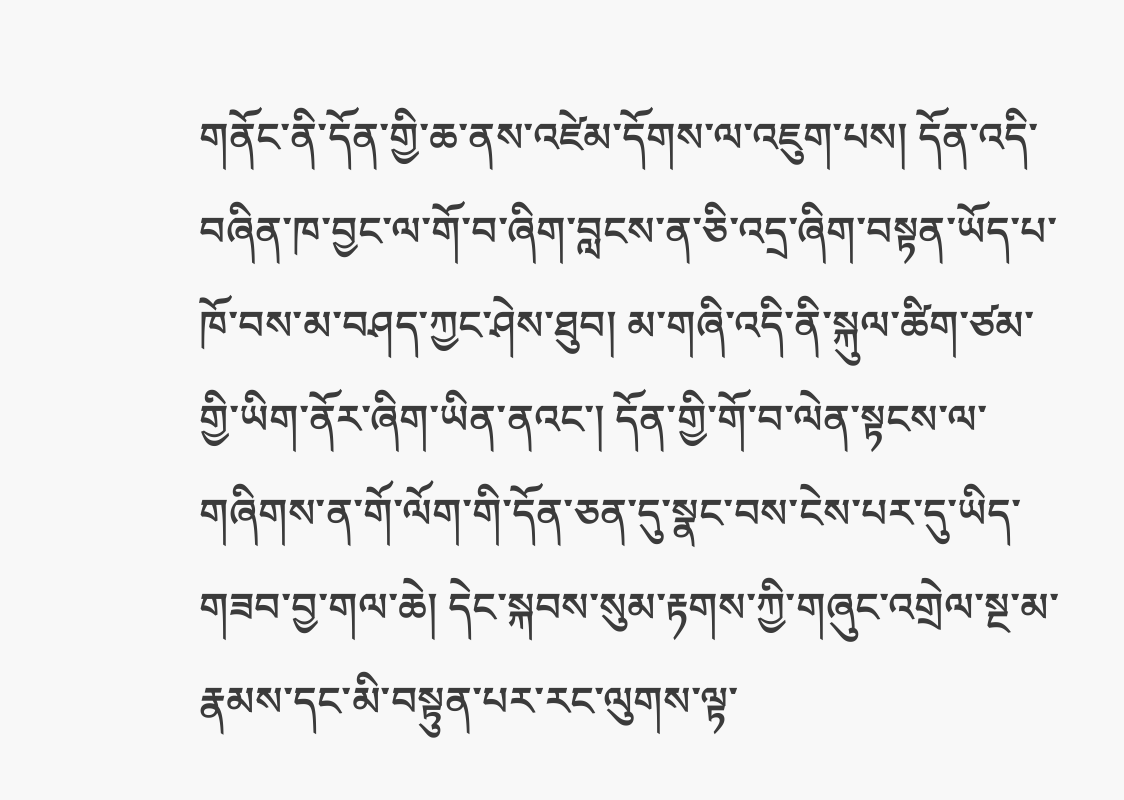གནོང་ནི་དོན་གྱི་ཆ་ནས་འཛེམ་དོགས་ལ་འཇུག་པས། དོན་འདི་བཞིན་ཁ་བྱང་ལ་གོ་བ་ཞིག་བླངས་ན་ཅི་འདྲ་ཞིག་བསྟན་ཡོད་པ་ཁོ་བས་མ་བཤད་ཀྱང་ཤེས་ཐུབ། མ་གཞི་འདི་ནི་སྐུལ་ཚིག་ཙམ་གྱི་ཡིག་ནོར་ཞིག་ཡིན་ནའང་། དོན་གྱི་གོ་བ་ལེན་སྟངས་ལ་གཞིགས་ན་གོ་ལོག་གི་དོན་ཅན་དུ་སྣང་བས་ངེས་པར་དུ་ཡིད་གཟབ་བྱ་གལ་ཆེ། དེང་སྐབས་སུམ་རྟགས་ཀྱི་གཞུང་འགྲེལ་སྔ་མ་རྣམས་དང་མི་བསྟུན་པར་རང་ལུགས་ལྟ་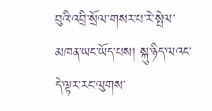བུའི་འབྲི་སྲོལ་གསར་པ་རེ་སྤེལ་མཁན་ཡང་ཡོད་པས། སྐུ་ཉིད་ལའང་དེ་ལྟར་རང་ལུགས་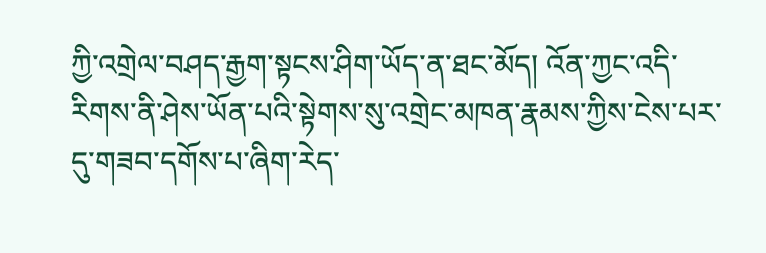ཀྱི་འགྲེལ་བཤད་རྒྱག་སྟངས་ཤིག་ཡོད་ན་ཐང་མོད། འོན་ཀྱང་འདི་རིགས་ནི་ཤེས་ཡོན་པའི་སྟེགས་སུ་འགྲེང་མཁན་རྣམས་ཀྱིས་ངེས་པར་དུ་གཟབ་དགོས་པ་ཞིག་རེད་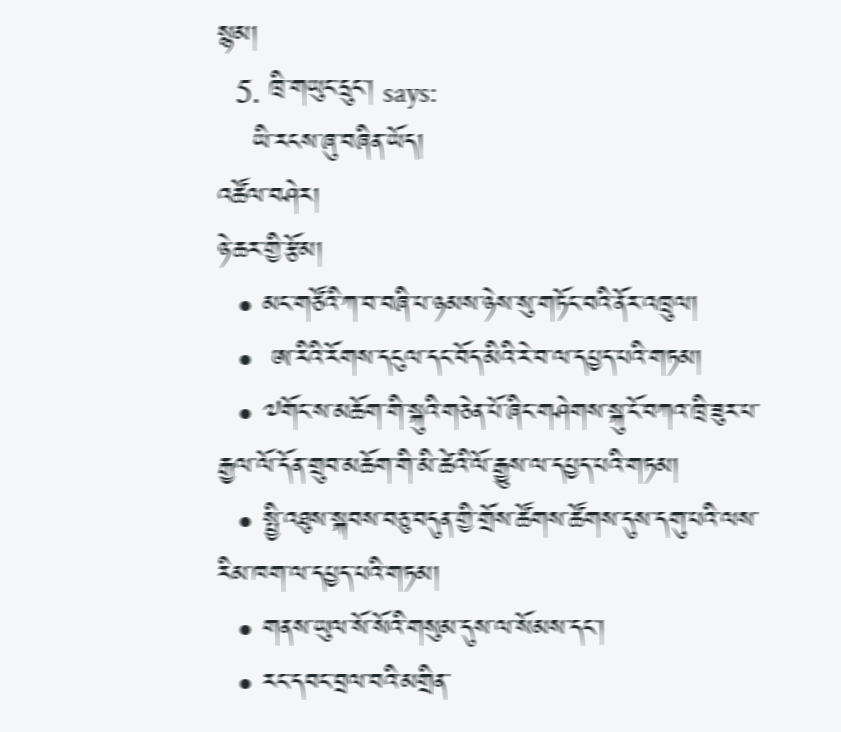སྙམ།
  5. ཁྲི་གཡུང་དྲུང་། says:
    ཡི་རངས་ཞུ་བཞིན་ཡོད།
འཚོལ་བཤེར།
ཉེ་ཆར་གྱི་རྩོམ།
  • མང་གཙོའི་ཀ་བ་བཞི་པ་ཉམས་ཉེས་སུ་གཏོང་བའི་ནོར་འཁྲུལ།
  •  ཨ་རིའི་རོགས་དངུལ་དང་བོད་མིའི་རེ་བ་ལ་དཔྱད་པའི་གཏམ།
  • ༧གོང་ས་མཆོག་གི་སྐུའི་གཅེན་པོ་ཞིང་གཤེགས་སྐུ་ངོ་བཀའ་ཁྲི་ཟུར་པ་རྒྱལ་ལོ་དོན་གྲུབ་མཆོག་གི་མི་ཚེའི་ལོ་རྒྱུས་ལ་དཔྱད་པའི་གཏམ།
  • སྤྱི་འཐུས་སྐབས་བཅུ་བདུན་གྱི་གྲོས་ཚོགས་ཚོགས་དུས་དགུ་པའི་ལས་རིམ་ཁག་ལ་དཔྱད་པའི་གཏམ།
  • གནས་ཡུལ་སོ་སོའི་གསུམ་དུས་ལ་སོམས་དང་།
  • རང་དབང་བྲལ་བའི་མགྲིན་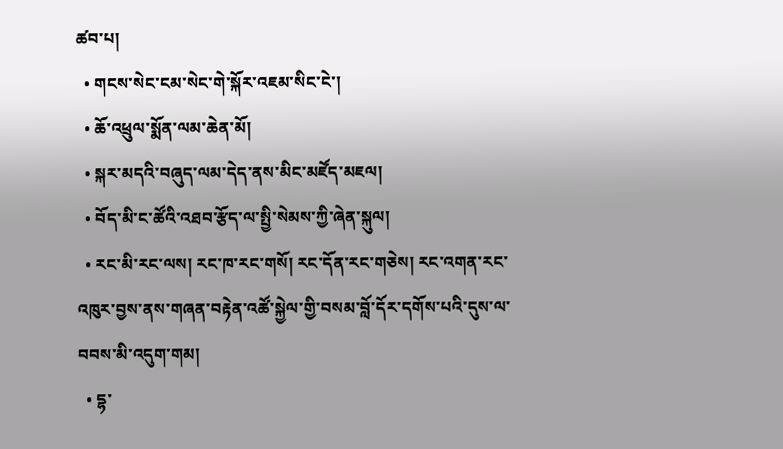ཚབ་པ།
  • གངས་སེང་ངམ་སེང་གེ་སྐོར་འཇམ་སིང་ངེ་།
  • ཆོ་འཕྲུལ་སྨོན་ལམ་ཆེན་མོ།
  • སྐར་མདའི་བཞུད་ལམ་དེད་ནས་མིང་མཛོད་མཇལ།
  • བོད་མི་ང་ཚོའི་འཐབ་རྩོད་ལ་སྤྱི་སེམས་ཀྱི་ཞེན་སྐུལ།
  • རང་མི་རང་ལས། རང་ཁ་རང་གསོ། རང་དོན་རང་གཅེས། རང་འགན་རང་འཁུར་བྱས་ནས་གཞན་བརྟེན་འཚོ་སྐྱེལ་གྱི་བསམ་བློ་དོར་དགོས་པའི་དུས་ལ་བབས་མི་འདུག་གམ།
  • དྷ་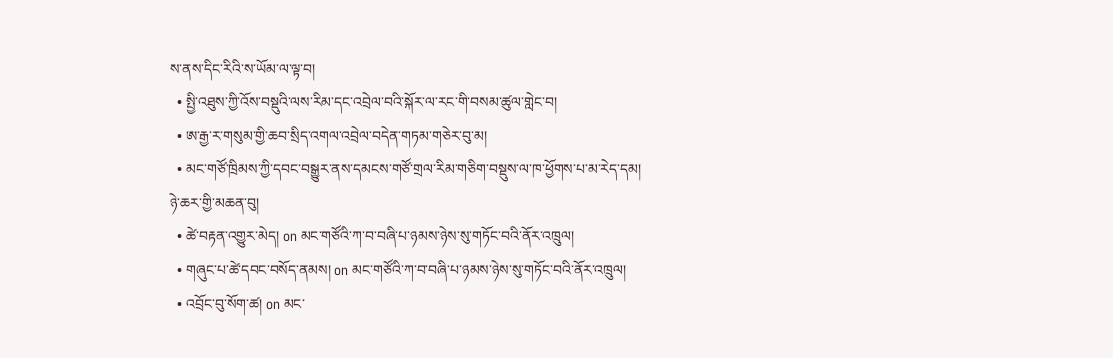ས་ནས་དིང་རིའི་ས་ཡོམ་ལ་ལྟ་བ།
  • སྤྱི་འཐུས་ཀྱི་འོས་བསྡུའི་ལས་རིམ་དང་འབྲེལ་བའི་སྐོར་ལ་རང་གི་བསམ་ཚུལ་གླེང་བ།
  • ཨ་རྒྱ་ར་གསུམ་གྱི་ཆབ་སྲིད་འགལ་འབྲེལ་བདེན་གཏམ་གཅེར་བུ་མ།
  • མང་གཙོ་ཁྲིམས་ཀྱི་དབང་བསྒྱུར་ནས་དམངས་གཙོ་གྲལ་རིམ་གཅིག་བསྡུས་ལ་ཁ་ཕྱོགས་པ་མ་རེད་དམ།
ཉེ་ཆར་གྱི་མཆན་བུ།
  • ཚེ་བརྟན་འགྱུར་མེད། on མང་གཙོའི་ཀ་བ་བཞི་པ་ཉམས་ཉེས་སུ་གཏོང་བའི་ནོར་འཁྲུལ།
  • གཞུང་པ་ཚེ་དབང་བསོད་ནམས། on མང་གཙོའི་ཀ་བ་བཞི་པ་ཉམས་ཉེས་སུ་གཏོང་བའི་ནོར་འཁྲུལ།
  • འབྲོང་བུ་སོག་ཚ། on མང་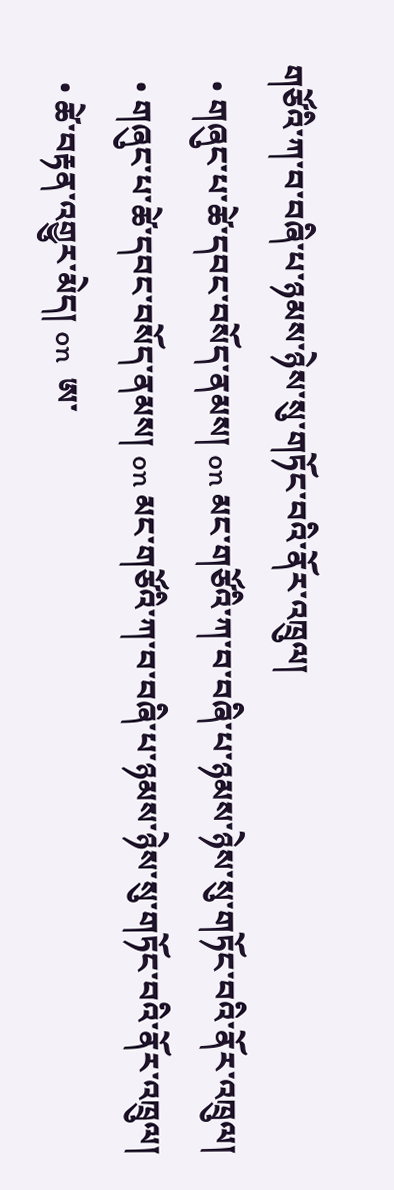གཙོའི་ཀ་བ་བཞི་པ་ཉམས་ཉེས་སུ་གཏོང་བའི་ནོར་འཁྲུལ།
  • གཞུང་པ་ཚེ་དབང་བསོད་ནམས། on མང་གཙོའི་ཀ་བ་བཞི་པ་ཉམས་ཉེས་སུ་གཏོང་བའི་ནོར་འཁྲུལ།
  • གཞུང་པ་ཚེ་དབང་བསོད་ནམས། on མང་གཙོའི་ཀ་བ་བཞི་པ་ཉམས་ཉེས་སུ་གཏོང་བའི་ནོར་འཁྲུལ།
  • ཚེ་བརྟན་འགྱུར་མེད། on  ཨ་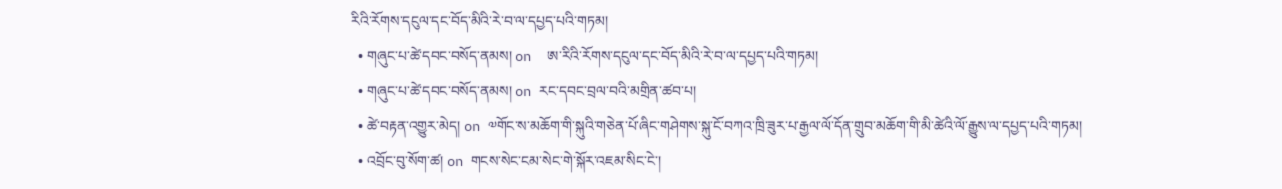རིའི་རོགས་དངུལ་དང་བོད་མིའི་རེ་བ་ལ་དཔྱད་པའི་གཏམ།
  • གཞུང་པ་ཚེ་དབང་བསོད་ནམས། on  ཨ་རིའི་རོགས་དངུལ་དང་བོད་མིའི་རེ་བ་ལ་དཔྱད་པའི་གཏམ།
  • གཞུང་པ་ཚེ་དབང་བསོད་ནམས། on རང་དབང་བྲལ་བའི་མགྲིན་ཚབ་པ།
  • ཚེ་བརྟན་འགྱུར་མེད། on ༧གོང་ས་མཆོག་གི་སྐུའི་གཅེན་པོ་ཞིང་གཤེགས་སྐུ་ངོ་བཀའ་ཁྲི་ཟུར་པ་རྒྱལ་ལོ་དོན་གྲུབ་མཆོག་གི་མི་ཚེའི་ལོ་རྒྱུས་ལ་དཔྱད་པའི་གཏམ།
  • འབྲོང་བུ་སོག་ཚ། on གངས་སེང་ངམ་སེང་གེ་སྐོར་འཇམ་སིང་ངེ་།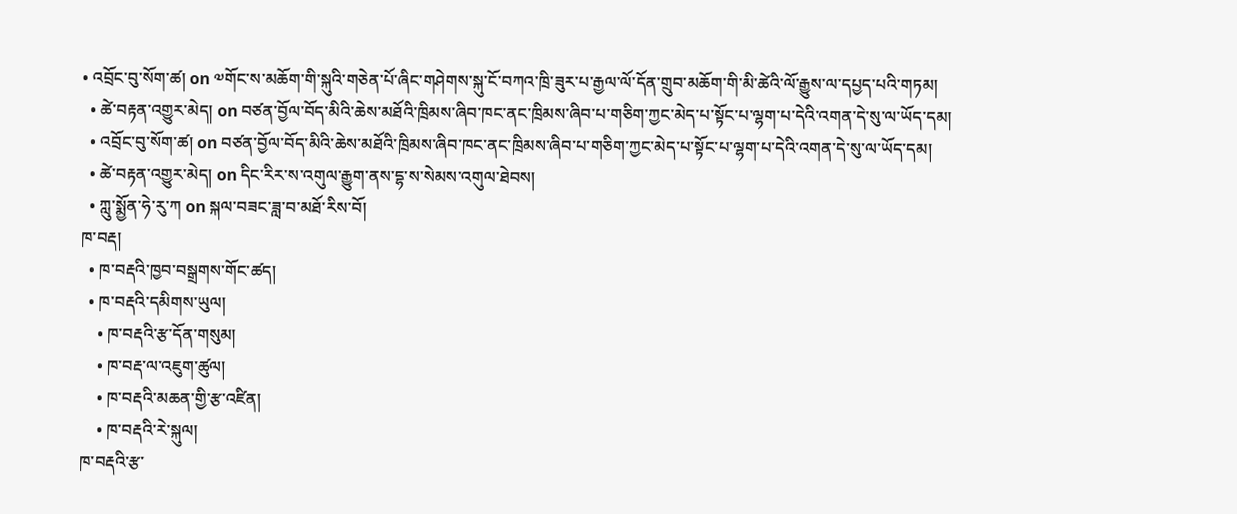• འབྲོང་བུ་སོག་ཚ། on ༧གོང་ས་མཆོག་གི་སྐུའི་གཅེན་པོ་ཞིང་གཤེགས་སྐུ་ངོ་བཀའ་ཁྲི་ཟུར་པ་རྒྱལ་ལོ་དོན་གྲུབ་མཆོག་གི་མི་ཚེའི་ལོ་རྒྱུས་ལ་དཔྱད་པའི་གཏམ།
  • ཚེ་བརྟན་འགྱུར་མེད། on བཙན་བྱོལ་བོད་མིའི་ཆེས་མཐོའི་ཁྲིམས་ཞིབ་ཁང་ནང་ཁྲིམས་ཞིབ་པ་གཅིག་ཀྱང་མེད་པ་སྟོང་པ་ལྷག་པ་དེའི་འགན་དེ་སུ་ལ་ཡོད་དམ།
  • འབྲོང་བུ་སོག་ཚ། on བཙན་བྱོལ་བོད་མིའི་ཆེས་མཐོའི་ཁྲིམས་ཞིབ་ཁང་ནང་ཁྲིམས་ཞིབ་པ་གཅིག་ཀྱང་མེད་པ་སྟོང་པ་ལྷག་པ་དེའི་འགན་དེ་སུ་ལ་ཡོད་དམ།
  • ཚེ་བརྟན་འགྱུར་མེད། on དིང་རིར་ས་འགུལ་རྒྱུག་ནས་དྷ་ས་སེམས་འགུལ་ཐེབས།
  • ཀླུ་སྨྱོན་ཧེ་རུ་ཀ on སྐལ་བཟང་ཟླ་བ་མཐོ་རིས་བོ།
ཁ་བརྡ།
  • ཁ་བརྡའི་ཁྱབ་བསྒྲགས་གོང་ཚད།
  • ཁ་བརྡའི་དམིགས་ཡུལ།
    • ཁ་བརྡའི་རྩ་དོན་གསུམ།
    • ཁ་བརྡ་ལ་འཇུག་ཚུལ།
    • ཁ་བརྡའི་མཆན་གྱི་རྩ་འཛིན།
    • ཁ་བརྡའི་རེ་སྐུལ།
ཁ་བརྡའི་རྩ་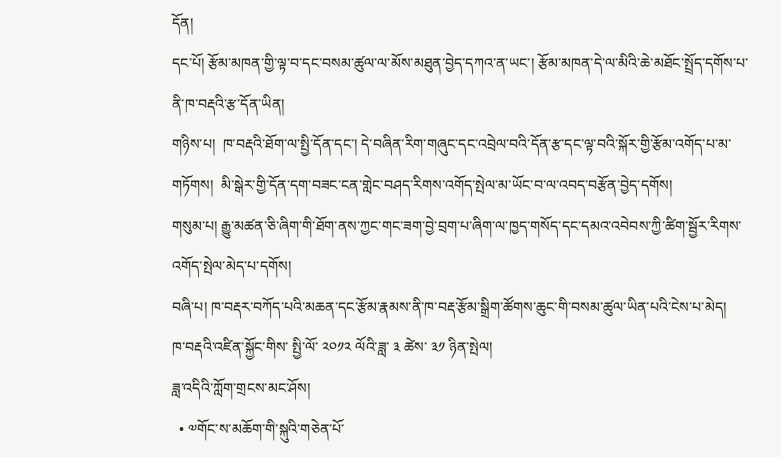དོན།
དང་པོ། རྩོམ་མཁན་གྱི་ལྟ་བ་དང་བསམ་ཚུལ་ལ་མོས་མཐུན་བྱེད་དཀའ་ན་ཡང་། རྩོམ་མཁན་དེ་ལ་མིའི་ཆེ་མཐོང་སྤྲོད་དགོས་པ་ནི་ཁ་བརྡའི་རྩ་དོན་ཡིན།
གཉིས་པ།  ཁ་བརྡའི་ཐོག་ལ་སྤྱི་དོན་དང་། དེ་བཞིན་རིག་གཞུང་དང་འབྲེལ་བའི་དོན་རྩ་དང་ལྟ་བའི་སྐོར་གྱི་རྩོམ་འགོད་པ་མ་གཏོགས།  མི་སྒེར་གྱི་དོན་དག་བཟང་ངན་གླེང་བཤད་རིགས་འགོད་སྤེལ་མ་ཡོང་བ་ལ་འབད་བརྩོན་བྱེད་དགོས།
གསུམ་པ། རྒྱུ་མཚན་ཅི་ཞིག་གི་ཐོག་ནས་ཀྱང་གང་ཟག་བྱེ་བྲག་པ་ཞིག་ལ་ཁྱད་གསོད་དང་དམའ་འབེབས་ཀྱི་ཚིག་སྦྱོར་རིགས་འགོད་སྤེལ་མེད་པ་དགོས།
བཞི་པ། ཁ་བརྡར་བཀོད་པའི་མཆན་དང་རྩོམ་རྣམས་ནི་ཁ་བརྡ་རྩོམ་སྒྲིག་ཚོགས་ཆུང་གི་བསམ་ཚུལ་ཡིན་པའི་ངེས་པ་མེད།
ཁ་བརྡའི་འཛིན་སྐྱོང་གིས་ སྤྱི་ལོ་ ༢༠༡༢ ལོའི་ཟླ་ ༣ ཚེས་ ༣༡ ཉིན་སྤེལ།
ཟླ་འདིའི་ཀློག་གྲངས་མང་ཤོས།
  • ༧གོང་ས་མཆོག་གི་སྐུའི་གཅེན་པོ་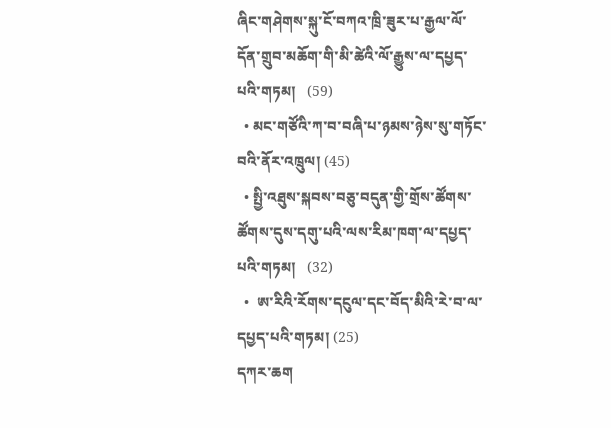ཞིང་གཤེགས་སྐུ་ངོ་བཀའ་ཁྲི་ཟུར་པ་རྒྱལ་ལོ་དོན་གྲུབ་མཆོག་གི་མི་ཚེའི་ལོ་རྒྱུས་ལ་དཔྱད་པའི་གཏམ།   (59)
  • མང་གཙོའི་ཀ་བ་བཞི་པ་ཉམས་ཉེས་སུ་གཏོང་བའི་ནོར་འཁྲུལ། (45)
  • སྤྱི་འཐུས་སྐབས་བཅུ་བདུན་གྱི་གྲོས་ཚོགས་ཚོགས་དུས་དགུ་པའི་ལས་རིམ་ཁག་ལ་དཔྱད་པའི་གཏམ།   (32)
  •  ཨ་རིའི་རོགས་དངུལ་དང་བོད་མིའི་རེ་བ་ལ་དཔྱད་པའི་གཏམ། (25)
དཀར་ཆག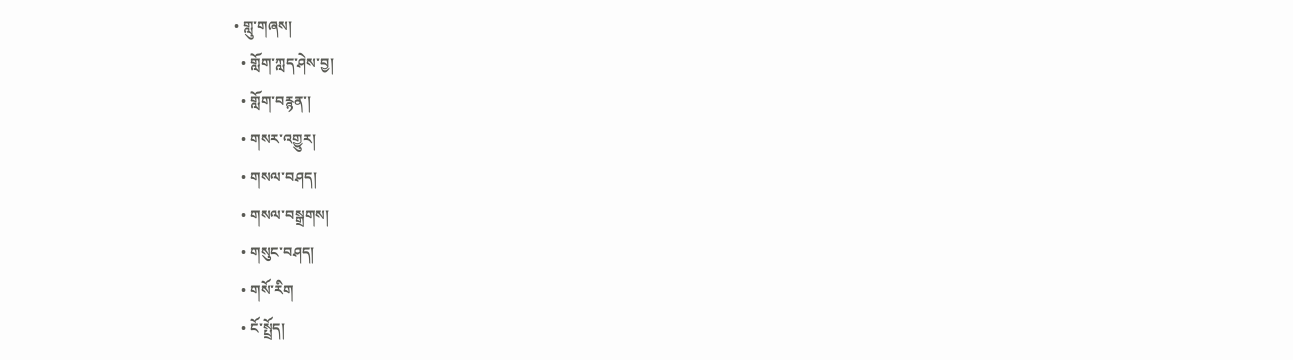• གླུ་གཞས།
  • གློག་ཀླད་ཤེས་བྱ།
  • གློག་བརྙན་།
  • གསར་འགྱུར།
  • གསལ་བཤད།
  • གསལ་བསྒྲགས།
  • གསུང་བཤད།
  • གསོ་རིག
  • ངོ་སྤྲོད།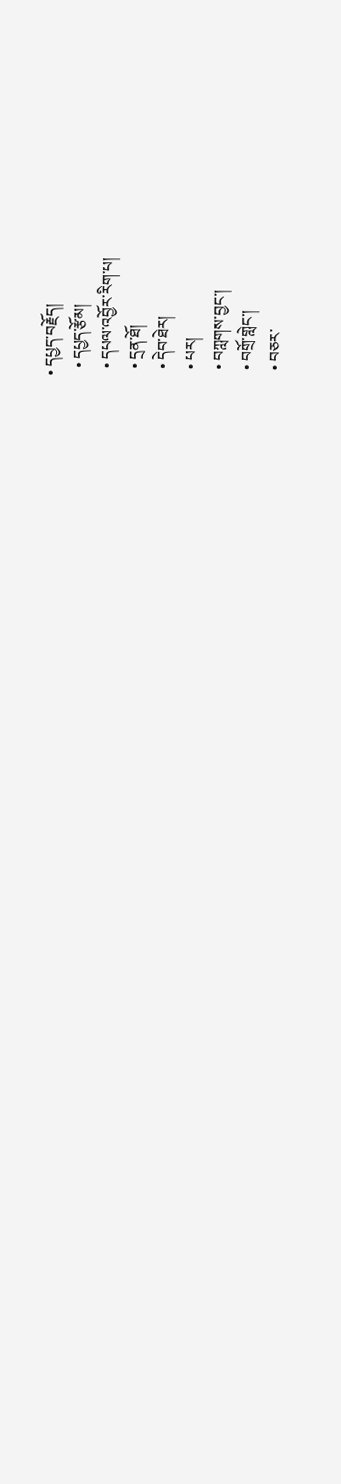• དཔྱད་བརྗོད།
  • དཔྱད་རྩོམ།
  • དཔལ་འབྱོར་རིག་པ།
  • དྲན་ཐོ།
  • དེབ་ཐེར།
  • པར།
  • བཀླགས་བྱང་།
  • བགྲོ་གླེང་།
  • བཅར་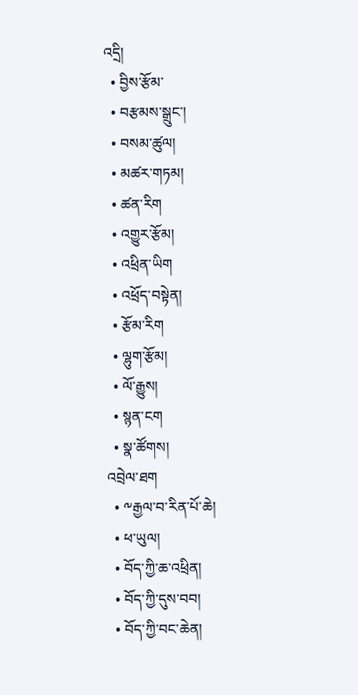འདྲི།
  • བྱིས་རྩོམ་
  • བརྩམས་སྒྲུང་།
  • བསམ་ཚུལ།
  • མཚར་གཏམ།
  • ཚན་རིག
  • འགྱུར་རྩོམ།
  • འཕྲིན་ཡིག
  • འཕྲོད་བསྟེན།
  • རྩོམ་རིག
  • ལྷུག་རྩོམ།
  • ལོ་རྒྱུས།
  • སྙན་ངག
  • སྣ་ཚོགས།
འབྲེལ་ཐག
  • ༸རྒྱལ་བ་རིན་པོ་ཆེ།
  • ཕ་ཡུལ།
  • བོད་ཀྱི་ཆ་འཕྲིན།
  • བོད་ཀྱི་དུས་བབ།
  • བོད་ཀྱི་བང་ཆེན།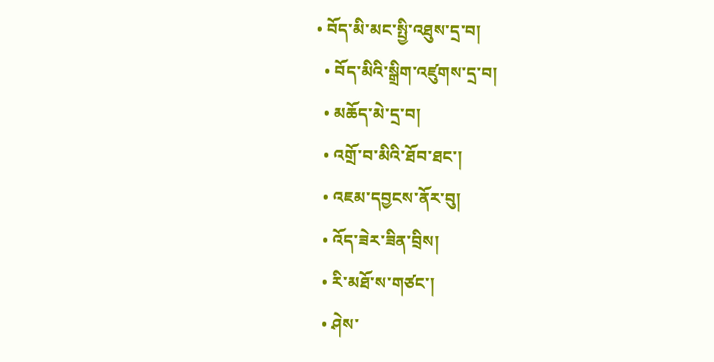• བོད་མི་མང་སྤྱི་འཐུས་དྲ་བ།
  • བོད་མིའི་སྒྲིག་འཛུགས་དྲ་བ།
  • མཆོད་མེ་དྲ་བ།
  • འགྲོ་བ་མིའི་ཐོབ་ཐང་།
  • འཇམ་དབྱངས་ནོར་བུ།
  • འོད་ཟེར་ཟིན་བྲིས།
  • རི་མཐོ་ས་གཙང་།
  • ཤེས་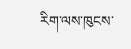རིག་ལས་ཁུངས་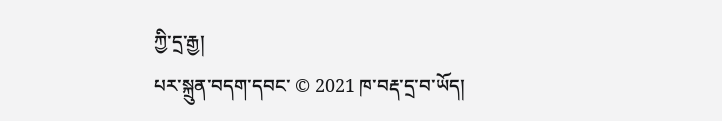ཀྱི་དྲ་རྒྱ།
པར་སྐྲུན་བདག་དབང་ © 2021 ཁ་བརྡ་དྲ་བ་ཡོད།